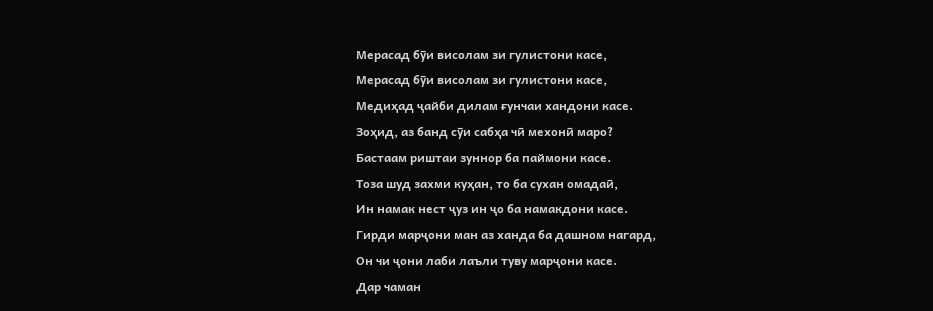Мерасад бӯи висолам зи гулистони касе,
Мерасад бӯи висолам зи гулистони касе,
Медиҳад ҷайби дилам ғунчаи хандони касе.
Зоҳид, аз банд сӯи сабҳа чӣ мехонӣ маро?
Бастаам риштаи зуннор ба паймони касе.
Тоза шуд захми куҳан, то ба сухан омадаӣ,
Ин намак нест ҷуз ин ҷо ба намакдони касе.
Гирди марҷони ман аз ханда ба дашном нагард,
Он чи ҷони лаби лаъли туву марҷони касе.
Дар чаман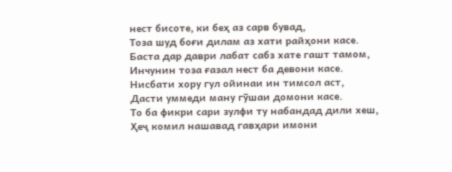нест бисоте, ки беҳ аз сарв бувад,
Тоза шуд боғи дилам аз хати райҳони касе.
Баста дар даври лабат сабз хате гашт тамом,
Инчунин тоза ғазал нест ба девони касе.
Нисбати хору гул ойинаи ин тимсол аст,
Дасти уммеди ману гӯшаи домони касе.
То ба фикри сари зулфи ту набандад дили хеш,
Ҳеҷ комил нашавад гавҳари имони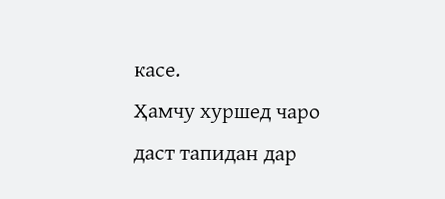касе.
Ҳамчу хуршед чаро даст тапидан дар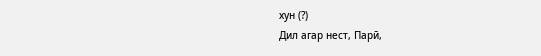хун (?)
Дил агар нест, Парӣ,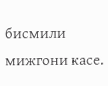бисмили мижгони касе.